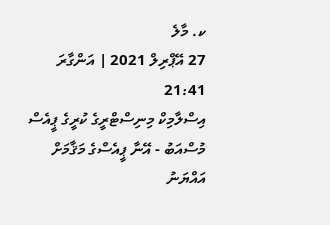ކ. މާލެ
27 އޭޕްރިލް 2021 | އަންގާރަ 21:41
އިސްލާމިކް މިނިސްޓްރީގެ ކުރީގެ ޕީއެސް މުސްއަބު - އޭނާ ޕީއެސްގެ މަޤާމަށް އައްޔަނު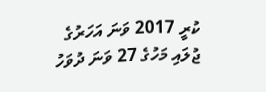ކުރީ 2017 ވަނަ އަހަރުގެ ޖުލައި މަހުގެ 27 ވަނަ ދުވަހު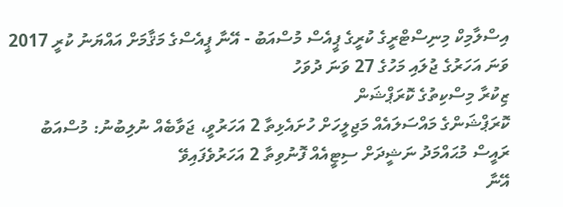އިސްލާމިކް މިނިސްޓްރީގެ ކުރީގެ ޕީއެސް މުސްއަބު - އޭނާ ޕީއެސްގެ މަޤާމަށް އައްޔަނު ކުރީ 2017 ވަނަ އަހަރުގެ ޖުލައި މަހުގެ 27 ވަނަ ދުވަހު
ޒިކުރާ މިސްކިތުގެ ކޮރަޕްޝަން
ކޮރަޕްޝަންގެ މައްސަލައެއް މަޖިލީހަށް ހުށައެޅިތާ 2 އަހަރުވީ، ޖަވާބެއް ނުލިބުނު: މުސްއަބު
ރައީސް މުޙައްމަދު ނަޝީދަށް ސިޓީއެއް ފޮނުވިތާ 2 އަހަރުވެފައިވޭ
އޭނާ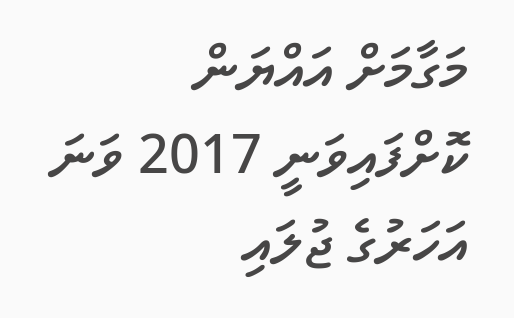މަގާމަށް އައްޔަން ކޮށްފައިވަނީ 2017 ވަނަ އަހަރުގެ ޖުލައި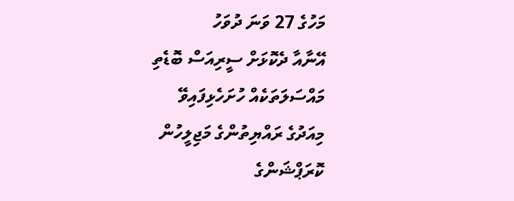މަހުގެ 27 ވަނަ ދުވަހު
އޭނާއާ ދެކޮޅަށް ސީރިއަސް ބޮޑެތި މައްސަލަތަކެއް ހުށަހެޅިފައިވޭ
މިއަދުގެ ރައްޔިތުންގެ މަޖިލީހުން ކޮރަޕްޝަންގެ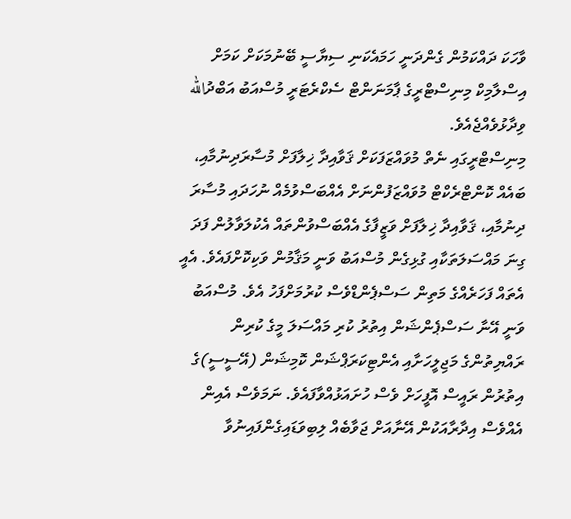ވާހަކަ ދައްކަމުން ގެންދަނީ ހަމައެކަނި ސިޔާސީ ބޭނުމަކަށް ކަމަށް އިސްލާމިކް މިނިސްޓްރީގެ ޕާމަނަންޓް ސެކްރެޓަރީ މުސްއަބު އަބްދުالله ވިދާޅުވެއްޖެއެވެ.
މިނިސްޓްރީގައި ނެތް މުވައްޒަފަކަށް ޤަވާއިދާ ޚިލާފަށް މުސާރަދިނުމާއި، ބައެއް ކޮންޓްރެކްޓް މުވައްޒަފުންނަށް އެއްބަސްވުމެއް ނުހަދައި މުސާރަ ދިނުމާއި، ޤަވާއިދާ ޚިލާފަށް ވަޒީފާގެ އެއްބަސްވުންތައް އެކުލަވާލުން ފަދަ ގިނަ މައްސަލަތަކާއި ގުޅިގެން މުސްއަބު ވަނީ މަޤާމުން ވަކިކޮށްފައެވެ. އެއީ އެތައް ފަހަރެއްގެ މަތިން ސަސްޕެންޑްވެސް ކުރުމަށްފަހު އެވެ. މުސްއަބު ވަނީ އޭނާ ސަސްޕެންޝަން އިތުރު ކުރި މައްސަލަ މީގެ ކުރިން ރައްޔިތުންގެ މަޖިލީހަށާއި އެންޓިކަރަޕްޝަން ކޮމިޝަން (އޭސީސީ)ގެ އިތުރުން ރައީސް އޮފީހަށް ވެސް ހުށައަޅުއްވާފައެވެ. ނަމަވެސް އެއިން އެއްވެސް އިދާރާއަކުން އޭނާއަށް ޖަވާބެއް ލިބިވަޑައިގެންފައިނުވާ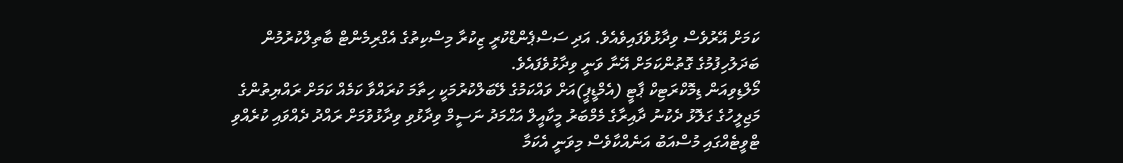ކަމަށް އޭރުވެސް ވިދާޅުވެފައިވެއެވެ. އަދި ސަސްޕެންޑްކުރީ ޒިކުރާ މިސްކިތުގެ އެގްރިމެންޓް ބާތިލްކުރުމުން ބަދަލުހިފުމުގެ ގޮތުންކަމަށް އޭނާ ވަނީ ވިދާޅުވެފައެވެ.
މޯލްޑިވިއަން ޑިމޮކްރަޓިކް ޕާޓީ (އެމްޑީޕީ)އަށް ވައްކަމުގެ ލޭބަލްކުރުމަކީ ހިތާމަ ކުރައްވާ ކަމެއް ކަމަށް ރައްޔިތުންގެ މަޖިލީހުގެ ގަލޮޅު ދެކުނު ދާއިރާގެ މެމްބަރު މީކާއީލް އަޙްމަދު ނަސީމް ވިދާޅުވި ވިދާޅުވުމަށް ރައްދު ދެއްވައި ކުރެއްވި ޓްވީޓެއްގައި މުސްއަބު އަނެއްކާވެސް މިވަނީ އެކަމާ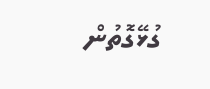ގުޅޭގޮތުން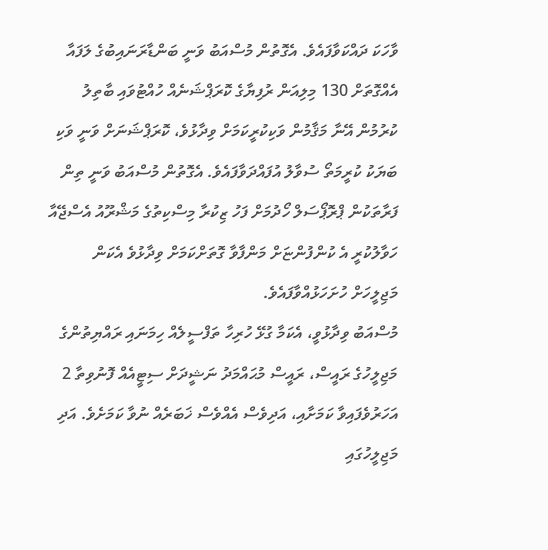ވާހަކަ ދައްކަވާފައެވެ. އެގޮތުން މުސްއަބު ވަނީ ބަންޑާރަނައިބުގެ ލަފައާ އެއްގޮތަށް 130 މިލިއަން ރުފިޔާގެ ކޮރަޕްޝަނެއް ހުއްޓުވައި ބާތިލު ކުރުމުން އޭނާ މަޤާމުން ވަކިކުރީކަމަށް ވިދާޅުވެ، ކޮރަޕްޝަނަށް ވަނީ ވަކި ބަޔަކު ކުރީމަތޯ ސުވާލު އުފައްދަވާފައެވެ. އެގޮތުން މުސްއަބު ވަނީ ތިން ފަރާތަކުން ޕްރޮޕޯސަލް ހޯދުމަށް ފަހު ޒިކުރާ މިސްކިތުގެ މަޝްރޫއު އެސްޖޭއާ ހަވާލުކުރީ އެ ކުންފުންޏަށް މަންފާވާ ގޮތަށްކަމަށް ވިދާޅުވެ އެކަން މަޖިލީހަށް ހުށަހަޅުއްވާފައެވެ.
މުސްއަބު ވިދާޅުވީ، އެކަމާ ގުޅޭ ހުރިހާ ތަފްސީލެއް ހިމަނައި ރައްޔިތުންގެ މަޖިލީހުގެ ރައީސް، ރައީސް މުޙައްމަދު ނަޝީދަށް ސިޓީއެއް ފޮނުވިތާ 2 އަހަރުވެފައިވާ ކަމަށާއި، އަދިވެސް އެއްވެސް ޚަބަރެއް ނުވާ ކަމަށެވެ. އަދި މަޖިލީހުގައި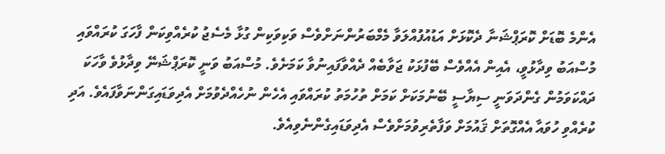އެންމެ ބޮޑަށް ކޮރަޕްޝަނާ ދެކޮޅަށް އަޑުއުފުއްލަވާ މެމްބަރުންނަށްވެސް ވަކިވަކިން ގުޅާ މެސެޖު ކުރެއްވިކަން ފާހަގަ ކުރައްވައި މުސްއަބު ވިދާޅުވީ، އެއިން އެއްވެސް ބޭފުޅަކު ޖަވާބެއް ދެއްވާފައިނުވާ ކަމަށެވެ. މުސްއަބު ވަނީ ކޮރަޕްޝަނޭ ވިދާޅުވެ ވާހަކަ ދައްކަވަމުން ގެންދަވަނީ ސިޔާސީ ބޭނުމަކަށް ކަމަށް ތުހުމަތު ކުރައްވައި އެހެން ނުހެއްދެވުމަށް އެދިވަޑައިގަންނަވާފައެވެ. އަދި ކުރެއްވި ހުވައާ އެއްގޮތަށް ޤައުމަށް ވަފާތެރިވުމަށްވެސް އެދިވަޑައިގެންނެވިއެވެ.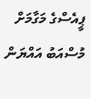ޕީއެސްގެ މަގާމަށް މުސްއަބު އައްޔަން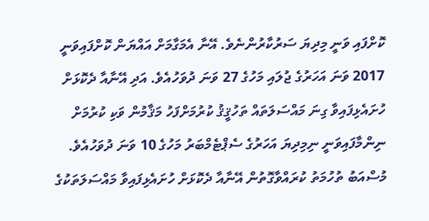ކޮށްފައި ވަނީ މިދިޔަ ސަރުކާރުންނެވެ. އޭނާ އެމަގާމަށް އައްޔަން ކޮށްފައިވަނީ 2017 ވަނަ އަހަރުގެ ޖުލައި މަހުގެ 27 ވަނަ ދުވަހުއެވެ. އަދި އޭނާއާ ދެކޮޅަށް ހުށައެޅިފައިވާ ގިނަ މައްސަލަތައް ތަހުޤީޤު ކުރުމަށްފަހު މަޤާމުން ވަކި ކުރުމަށް ނިންމާފައިވަނީ ނިމިދިޔަ އަހަރުގެ ސެޕްޓެމްބަރު މަހުގެ 10 ވަނަ ދުވަހުއެވެ. މުސްއަބު ތުހުމަތު ކުރައްވާގޮތުން އޭނާއާ ދެކޮޅަށް ހުށައެޅިފައިވާ މައްސަލަތަކުގެ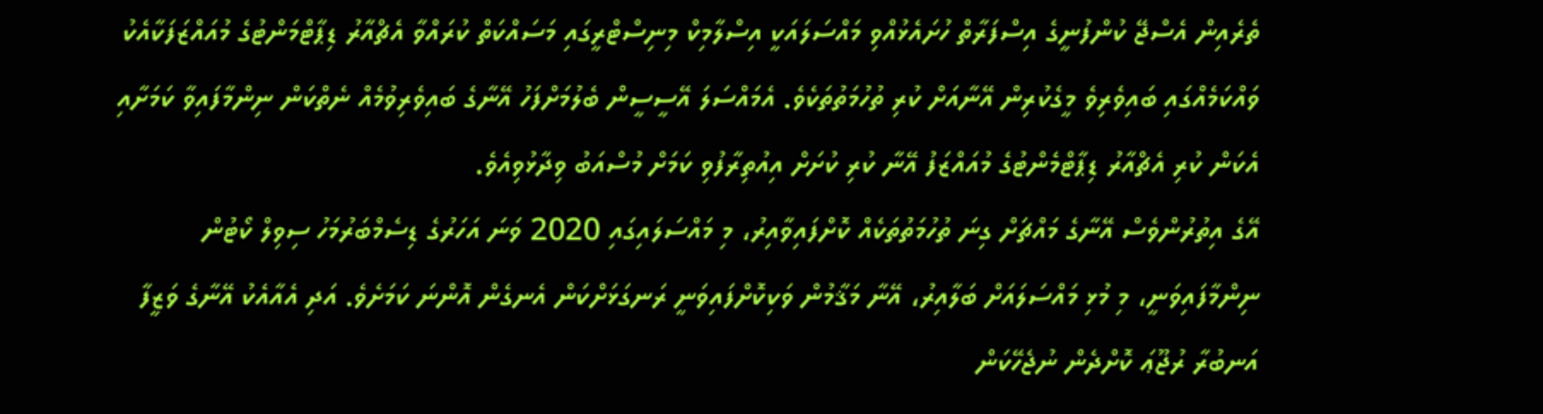ތެރެއިން އެސްޖޭ ކުންފުނީގެ އިސްފަރާތް ހުށައެޅުއްވި މައްސަލައަކީ އިސްލާމިކް މިނިސްޓްރީގައި މަސައްކަތް ކުރައްވާ އެޗްއާރު ޑިޕާޓްމަންޓުގެ މުއައްޒަފަކާއެކު ވައްކަމެއްގައި ބައިވެރިވެ މީގެކުރިން އޭނާއަށް ކުރި ތުހުމަތުތަކެވެ. އެމައްސަލަ އޭސީސީން ބެލުމަށްފަހު އޭނާގެ ބައިވެރިވުމެއް ނެތްކަން ނިންމާފައިވާ ކަމަށާއި އެކަން ކުރި އެޗްއާރު ޑިޕާޓްމެންޓުގެ މުއައްޒަފު އޭނާ ކުރި ކުށަށް އިއުތިރާފުވި ކަމަށް މުސްއަބު ވިދާޅުވިއެވެ.
އޭގެ އިތުރުންވެސް އޭނާގެ މައްޗަށް ގިނަ ތުހުމަތުތަކެއް ކޮށްފައިވާއިރު، މި މައްސަލައިގައި 2020 ވަނަ އަހަރުގެ ޑިސެމްބަރުމަހު ސިވިލް ކޯޓުން ނިންމާފައިވަނީ، މި މުޅި މައްސަލައަށް ބަލާއިރު، އޭނާ މަޤާމުން ވަކިކޮށްފައިވަނީ ރަނގަޅަށްކަން އެނގެން އޮންނަ ކަމަށެވެ. އަދި އެއާއެކު އޭނާގެ ވަޒީފާ އަނބުރާ ރުޖޫޢަ ކޮށްދެން ނުޖެހޭކަން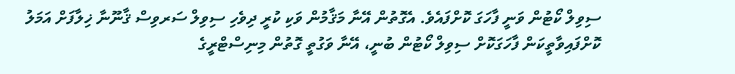ސިވިލް ކޯޓުން ވަނީ ފާހަގަ ކޮށްފައެވެ. އެގޮތުން އޭނާ މަޤާމުން ވަކި ކުރީ ދިވެހި ސިވިލް ސަރވިސް ޤާނޫނާ ޚިލާފަށް އަމަލު ކޮށްފައިވާތީކަން ފާހަގަކޮށް ސިވިލް ކޯޓުން ބުނީ، އޭނާ ވަގުތީ ގޮތުން މިނިސްޓްރީގެ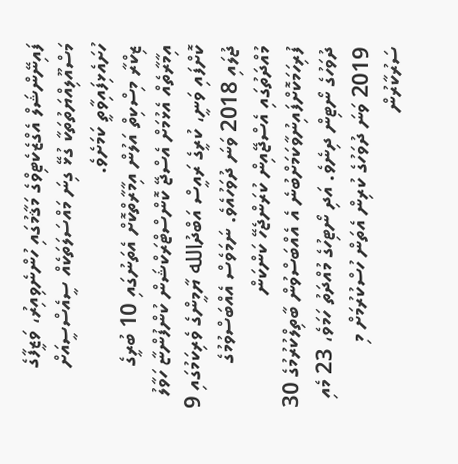ފައިނޭންޝަލް އެގްޒެކެޓިވްގެ މަޤާމުގައި ހުންނެވިއިރު، ވަޒީފާގެ މަސްއޫލިއްޔަތުތަކާ ގުޅޭ ގިނަ މައްސަލަތަކެއް ސީއެސްސީއަށް ހުށައެޅިފައިވާތީ ކަމަށެވެ.
ޒިކްރާ މިސްކިތް އަލުން އިމާރާތްކޮށް އެތަނުގައި 10 ބުރީގެ އިމާރާތެއް އެޅުމަށް އެސްޖޭ ކޮންސްޓްރަކްޝަން ކުންފުންޏާ ހަވާލު ކޮށްފައި ވަނީ، ކުރީގެ ރައީސް އަބްދުالله ޔާމީންގެ ވެރިކަމުގައި 9 ޖުލައި 2018 ވަނަ ދުވަހުއެވެ. ނަމަވެސް އެއްބަސްވުމުގެ މުއްދަތުގައި އެސްޖޭއިން ކުރަންޖެހޭ ކަންކަން ފުރިހަމަކޮށްފައިނުވާކަމަށްބުނެ އެ އެއްބަސްވުން ބާތިލްކުރުމުގެ 30 ދުވަހުގެ ނޯޓިން ދިނެވެ. އަދި ނޯޓިހުގެ މުއްދަތު ހަމަވެ، 23 މެއި 2019 ވަނަ ދުވަހުގެ ކުރިން އެތަން ހުސްކުރުމަށް މި ސަރުކާރުން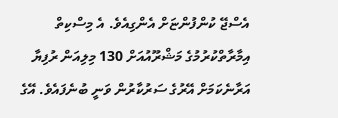އެސްޖޭ ކުންފުންޏަށް އެންގިއެވެ. އެ މިސްކިތް އިމާރާތްކުރުމުގެ މަޝްރޫއުއަށް 130 މިލިއަން ރުފިޔާ އަރާނެކަމަށް އޭރުގެ ސަރުކާރުން ވަނީ ބުނެފައެވެ. އޭގެ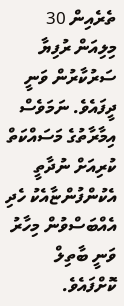ތެރެއިން 30 މިލިއަން ރުފިޔާ ސަރުކާރުން ވަނީ ދީފައެވެ. ނަމަވެސް އިމާރާތުގެ މަސައްކަތް ކުރިއަށް ނުދާތީ އެކުންފުންޏާއެކު ހެދި އެއްބަސްވުން މިހާރު ވަނީ ބާތިލް ކޮށްފައެވެ.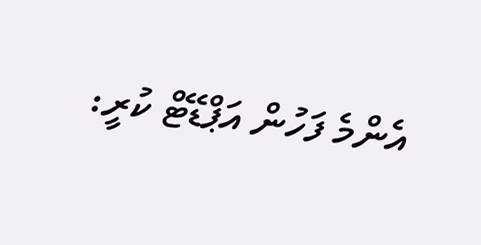އެންމެ ފަހުން އަޕްޑޭޓް ކުރީ: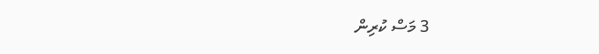3 މަސް ކުރިން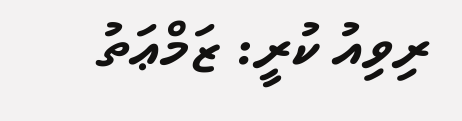ރިވިއު ކުރީ: ޒަމްޢަތު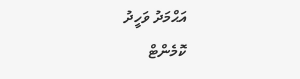އަޙްމަދު ވަހީދު
ކޮމެންޓް